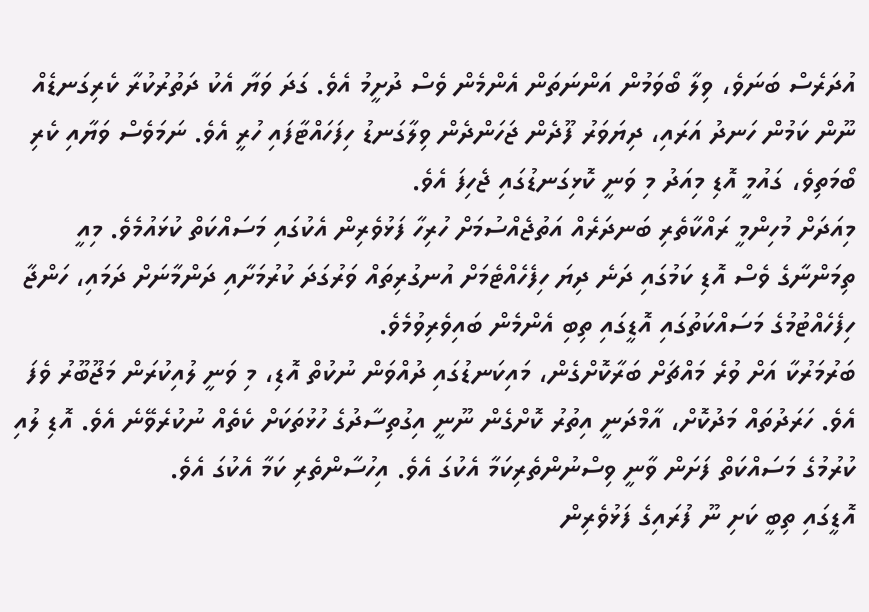އުދަރެސް ބަނަވެ، ވިލާ ބޯވަމުން އަންނަތަން އެންމެން ވެސް ދުށީމު އެވެ. ގަދަ ވަޔާ އެކު ދަތުރުކުރާ ކެރިގަނޑެއް ނޫން ކަމުން ހަނދު އަރައި، ދިޔަވަރު ފޫދެން ޖަހަންދެން ވިލާގަނޑު ހިފަހައްޓާފައި ހުރީ އެވެ. ނަމަވެސް ވަޔާއި ކެރި ބޯމަތިވެ، ގައުމީ އޮޑި މިއަދު މި ވަނީ ކޮޅިގަނޑުގައި ޖެހިފަ އެވެ.
މިއަދަށް މުހިންމީ ރައްކާތެރި ބަނދަރެއް އަތުޖެއްސުމަށް ހުރިހާ ފަޅުވެރިން އެކުގައި މަސައްކަތް ކުޅައުމެވެ. މިއީ ތިމަންނާގެ ވެސް އޮޑި ކަމުގައި ދަނެ ދިޔަ ހިފެހެއްޓެމަށް އުނގުރިތައް ވަރުގަދަ ކުރުމަށާއި ދަންމާނަށް ދަމައި، ހަންޖާ ހިފެހެއްޓުމުގެ މަސައްކަތުގައި އޮޑީގައި ތިބި އެންމެން ބައިވެރިވުމެވެ.
ބަރުމަރުކާ އަށް ވުރެ މައްޗަށް ބަރާކޮށްގެން، މައިކަނޑުގައި ދުއްވަން ނުކުތް އޮޑި، މި ވަނީ ލުއިކުރަން މަޖޫބޫރު ވެފަ އެވެ. ހަރަދުތައް މަދުކޮށް، އާމްދަނީ އިތުރު ކޮށްގެން ނޫނީ އިގުތިސާދުގެ ހުޅުތަކަށް ކެތެއް ނުކުރެވޭނެ އެވެ. އޮޑި ލުއި ކުރުމުގެ މަސައްކަތް ފަށަން ވާނީ ވިސްނުންތެރިކަމާ އެކުގަ އެވެ. އިހުސާންތެރި ކަމާ އެކުގަ އެވެ.
އޮޑީގައި ތިބީ ކަށި ނޫ ފުރައިގެ ފަޅުވެރިން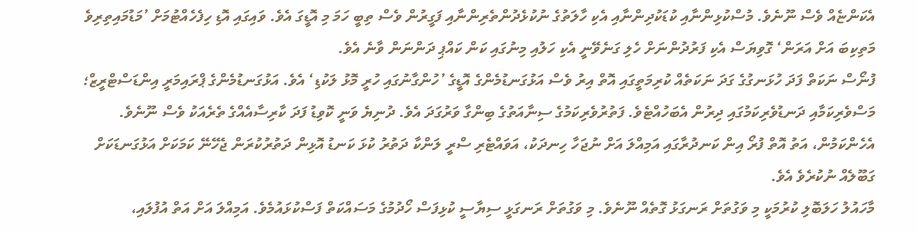އެކަންޏެއް ވެސް ނޫނެވެ. މުސްކުޅިންނާއި ކުޑަކުދިންނާއި އެކި ހާލަތުގެ ނުކުޅެދުންތެރިންނާއި ފަގީރުން ވެސް ތިބީ ހަމަ މި އޮޑީގަ އެވެ. ވައިގައި އޮޑި ހިފެހެއްޓުމަށް ’މަޑުމައިތިރިވެ މަތިކިބަ އަށް އަރަން‘ ގޮވިޔަސް އެކި ފަރުދުންނަށް ހެލި ގަނެވޭނީ އެކި ހަލުއި މިނުގައި ކަން ކައްޕި ދަންނަން ވާނެ އެވެ.
ފުނޯސް ނަކަތް ފަދަ ހުޅަނގުގެ ގަދަ ނަކަތެއް ކުރިމަތީގައި އޮތް އިރު ވެސް އަޅުގަނޑުމެންގެ އޮޑީގެ ’ހުންގާނުގައި ހުރީ މޮޅު ލަކުޑި‘ އެވެ. އަޅުގަނޑުމެންގެ ޕްރައިމަރީ އިންޑަސްޓްރީޒް؛ މަސްވެރިކަމާއި ދަނޑުވެރިކަމުގައި ދިރުން އެބަހުއްޓެވެ. ފަތުރުވެރިކަމުގެ ސިނާއަތުގެ ބިންގާ ވަރުގަދަ އެވެ. ދުނިޔެ ވަނީ ކޮވިޑު ފަދަ ކާރިސާއެއްގެ ތެރެއަކު ވެސް ނޫނެވެ. އެހެންކަމުން، އަތު އޮތް ފުރޯ އިން ކަނދުރާގައި އަމިއްލަ އަށް ނުޖަހާ ހިނދަކު، އަވައްޓެރި ސްރީ ލަންކާ ދަތުރު ކުޅަ ކަނޑު އޮޅިން ދަތުރުކުރަން ޖެހޭނޭ ކަމަކަށް އަޅުގަނޑަކަށް ގަބޫލެއް ނުކުރެވެ އެވެ.
މާހައުލު ހަލަބޮލި ކުރުމަކީ މި ވަގުތަށް ރަނގަޅު ގޮތެއް ނޫނެވެ. މި ވަގުތަށް ރަނގަޅީ ސިޔާސީ ކުޅިފަސް ހޯދުމުގެ މަސައްކަތް ފަސްކުޅައުމެވެ. އަމިއްލަ އަށް އަތް އުފުލައި،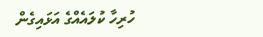ހުރިހާ ކުލައެއްގެ އަޅައިގެން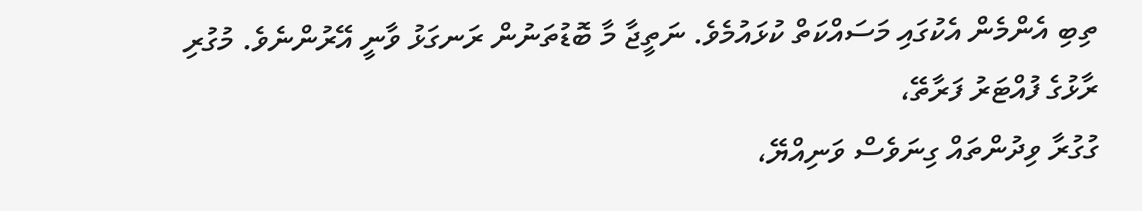ތިބި އެންމެން އެކުގައި މަސައްކަތް ކުޅައުމެވެ. ނަތީޖާ މާ ބޮޑުތަނުން ރަނގަޅު ވާނީ އޭރުންނެވެ. މުގުރި ރާޅުގެ ފުއްޓަރު ފަރާތޭ،
ގުގުރާ ވިދުންތައް ގިނަވެސް ވަނިއްޔޭ،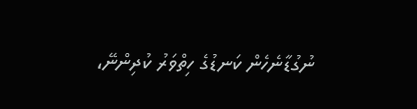ނުގުޑާނެހެން ކަނޑުގެ ހިތްވަރު ކުދިންނޭ،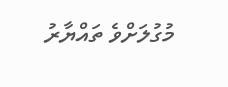މުގުލަށްވެ ތައްޔާރު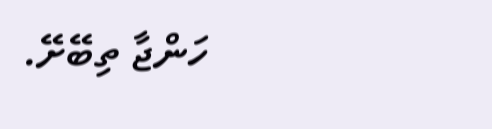ހަންޖާ ތިބޭށޭ.